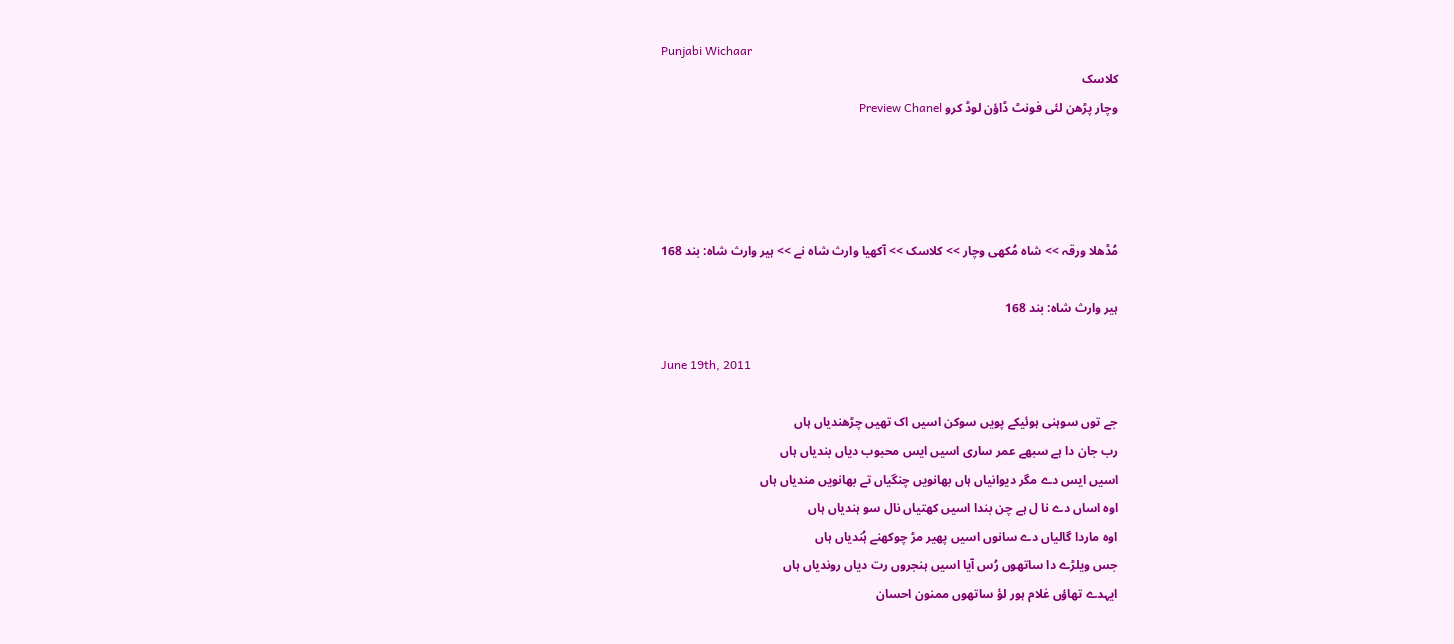Punjabi Wichaar
کلاسک
وچار پڑھن لئی فونٹ ڈاؤن لوڈ کرو Preview Chanel




مُڈھلا ورقہ >> شاہ مُکھی وچار >> کلاسک >> آکھیا وارث شاہ نے >> ہیر وارث شاہ: بند 168

ہیر وارث شاہ: بند 168

June 19th, 2011

جے توں سوہنی ہوئیکے پویں سوکن اسیں اک تھیں چڑھندیاں ہاں
رب جان دا ہے سبھے عمر ساری اسیں ایس محبوب دیاں بندیاں ہاں
اسیں ایس دے مگر دیوانیاں ہاں بھانویں چنگیاں تے بھانویں مندیاں ہاں
اوہ اساں دے نا ل ہے چن بندا اسیں کھتیاں نال سو ہندیاں ہاں
اوہ ماردا گالیاں دے سانوں اسیں پھیر مڑ چوکھنے ہُندیاں ہاں
جس ویلڑے دا ساتھوں رُس آیا اسیں ہنجروں رت دیاں روندیاں ہاں
ایہدے تھاؤں غلام ہور لؤ ساتھوں ممنون احسان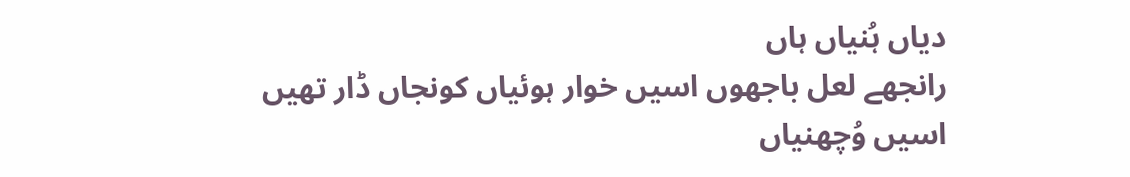دیاں ہُنیاں ہاں
رانجھے لعل باجھوں اسیں خوار ہوئیاں کونجاں ڈار تھیں اسیں وُچھنیاں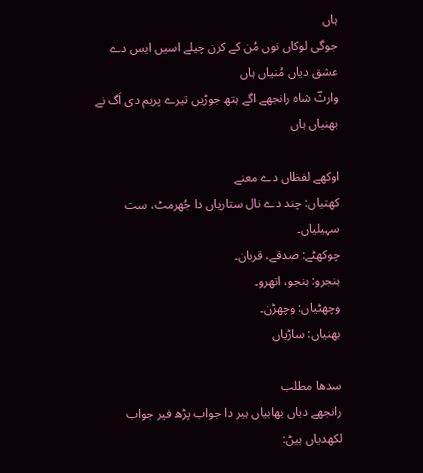ہاں
جوگی لوکاں نوں مُن کے کرن چیلے اسیں ایس دے عشق دیاں مُنیاں ہاں
وارثؔ شاہ رانجھے اگے ہتھ جوڑیں تیرے پریم دی اَگ نے بھنیاں ہاں

اوکھے لفظاں دے معنے
کھتیاں: چند دے نال ستاریاں دا جُھرمٹ، ست سہیلیاں۔
چوکھڻے: صدقے، قربان۔
ہنجرو: ہنجو، اتھرو۔
وچھڻیاں: وچھڑن۔
بھنیاں: ساڑیاں

سدھا مطلب
رانجھے دیاں بھابیاں ہیر دا جواب پڑھ فیر جواب لکھدیاں ہیڻ: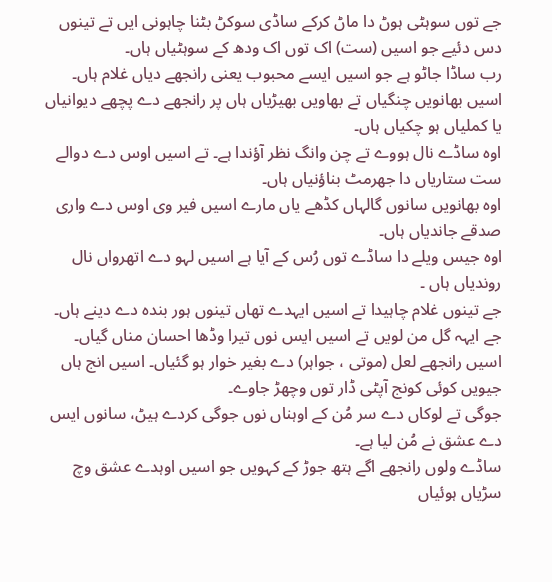جے توں سوہڻی ہوڻ دا ماڻ کرکے ساڈی سوکڻ بڻنا چاہونی ایں تے تینوں دس دئیے جو اسیں (ست) اک توں اک ودھ کے سوہڻیاں ہاں۔
رب ساڈا جاڻو ہے جو اسیں ایسے محبوب یعنی رانجھے دیاں غلام ہاں۔
اسیں بھانویں چنگیاں تے بھاویں بھیڑیاں ہاں پر رانجھے دے پچھے دیوانیاں یا کملیاں ہو چکیاں ہاں۔
اوہ ساڈے نال ہووے تے چن وانگ نظر آؤندا ہے۔ تے اسیں اوس دے دوالے ست ستاریاں دا جھرمٹ بناؤنیاں ہاں۔
اوہ بھانویں سانوں گالہاں کڈھے یاں مارے اسیں فیر وی اوس دے واری صدقے جاندیاں ہاں۔
اوہ جیس ویلے دا ساڈے توں رُس کے آیا ہے اسیں لہو دے اتھرواں نال روندیاں ہاں ۔
جے تینوں غلام چاہیدا تے اسیں ایہدے تھاں تینوں ہور بندہ دے دینے ہاں۔ جے ایہہ گل من لویں تے اسیں ایس نوں تیرا وڈھا احسان مناں گیاں۔
اسیں رانجھے لعل (موتی ، جواہر) دے بغیر خوار ہو گئیاں۔ اسیں انج ہاں جیویں کوئی کونج آپڻی ڈار توں وچھڑ جاوے۔
جوگی تے لوکاں دے سر مُن کے اوہناں نوں جوگی کردے ہیڻ، سانوں ایس دے عشق نے مُن لیا ہے۔
ساڈے ولوں رانجھے اگے ہتھ جوڑ کے کہویں جو اسیں اوہدے عشق وچ سڑیاں ہوئیاں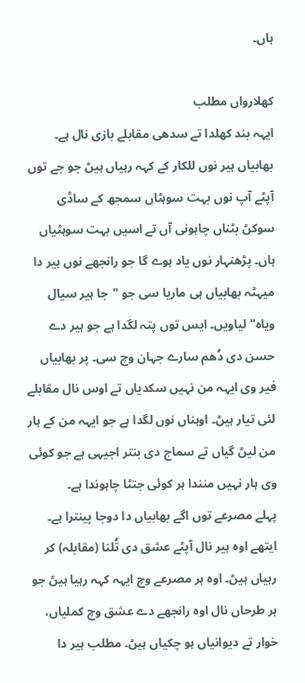ہاں۔

کھلارواں مطلب
ایہہ بند کھلدا تے سدھی مقابلے بازی نال ہے۔ بھابیاں ہیر نوں للکار کے کہہ رہیاں ہیڻ جو جے توں آپڻے آپ نوں بہت سوہڻاں سمجھ کے ساڈی سوکڻ بڻناں چاہونی آں تے اسیں بہت سوہڻیاں ہاں۔ پڑھنہار نوں یاد ہوے گا جو رانجھے نوں ہیر دا میہڻہ بھابیاں ہی ماریا سی جو "جا ہیر سیال ویاہ" لیاویں۔ ایس توں پتہ لگدا ہے جو ہیر دے حسن دی دُھم سارے جہان وچ سی۔ پر بھابیاں فیر وی ایہہ من نہیں سکدیاں تے اوس نال مقابلے لئی تیار ہیڻ۔ اوہناں نوں لگدا ہے جو ایہہ من کے ہار من لیڻ گیاں تے سماج دی بنتر اجیہی ہے جو کوئی وی ہار نہیں منندا ہر کوئی جتڻا چاہوندا ہے۔
پہلے مصرعے توں اگے بھابیاں دا دوجا پینترا ہے۔ ایتھے اوہ ہیر نال آپڻے عشق دی تُلنا (مقابلہ) کر رہیاں ہیڻ۔ اوہ ہر مصرعے وچ ایہہ کہہ رہیا ہیڻ جو ہر طرحاں نال اوہ رانجھے دے عشق وچ کملیاں، خوار تے دیوانیاں ہو چکیاں ہیڻ۔ مطلب ہیر دا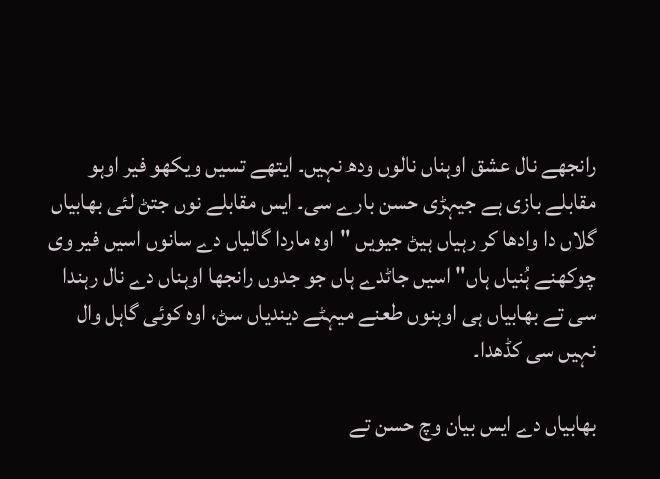رانجھے نال عشق اوہناں نالوں ودھ نہیں۔ ایتھے تسیں ویکھو فیر اوہو مقابلے بازی ہے جیہڑی حسن بارے سی۔ ایس مقابلے نوں جتڻ لئی بھابیاں گلاں دا وادھا کر رہیاں ہیڻ جیویں "اوہ ماردا گالیاں دے سانوں اسیں فیر وی چوکھنے ہُنیاں ہاں" اسیں جاڻدے ہاں جو جدوں رانجھا اوہناں دے نال رہندا سی تے بھابیاں ہی اوہنوں طعنے میہڻے دیندیاں سڻ، اوہ کوئی گاہل وال نہیں سی کڈھدا۔

بھابیاں دے ایس بیان وچ حسن تے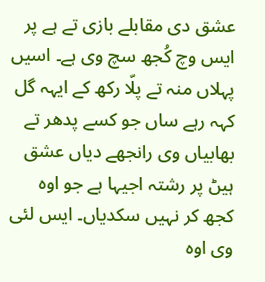عشق دی مقابلے بازی تے ہے پر ایس وچ کُجھ سچ وی ہے۔ اسیں پہلاں منہ تے پلّا رکھ کے ایہہ گل کہہ رہے ساں جو کسے پدھر تے بھابیاں وی رانجھے دیاں عشق ہیڻ پر رشتہ اجیہا ہے جو اوہ کجھ کر نہیں سکدیاں۔ ایس لئی وی اوہ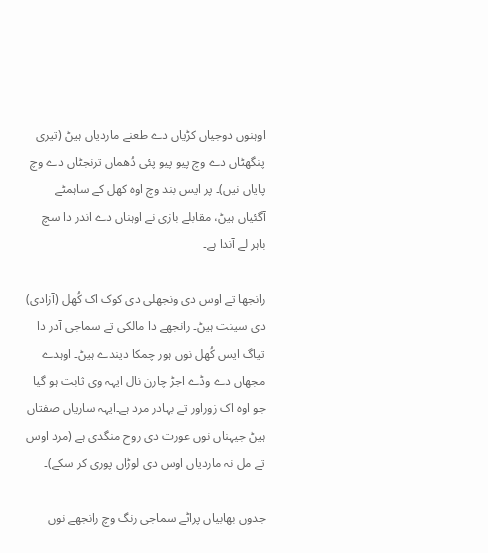اوہنوں دوجیاں کڑیاں دے طعنے ماردیاں ہیڻ (تیری پنگھٹاں دے وچ پیو پیو پئی دُھماں ترنجڻاں دے وچ پایاں نیں)۔ پر ایس بند وچ اوہ کھل کے ساہمڻے آگئیاں ہیڻ، مقابلے بازی نے اوہناں دے اندر دا سچ باہر لے آندا ہے۔

رانجھا تے اوس دی ونجھلی دی کوک اک کُھل (آزادی) دی سینت ہیڻ۔ رانجھے دا مالکی تے سماجی آدر دا تیاگ ایس کُھل نوں ہور چمکا دیندے ہیڻ۔ اوہدے مجھاں دے وڈے اجڑ چارن نال ایہہ وی ثابت ہو گیا جو اوہ اک زوراور تے بہادر مرد ہے۔ایہہ ساریاں صفتاں ہیڻ جیہناں نوں عورت دی روح منگدی ہے (مرد اوس تے مل نہ ماردیاں اوس دی لوڑاں پوری کر سکے)۔

جدوں بھابیاں پراڻے سماجی رنگ وچ رانجھے نوں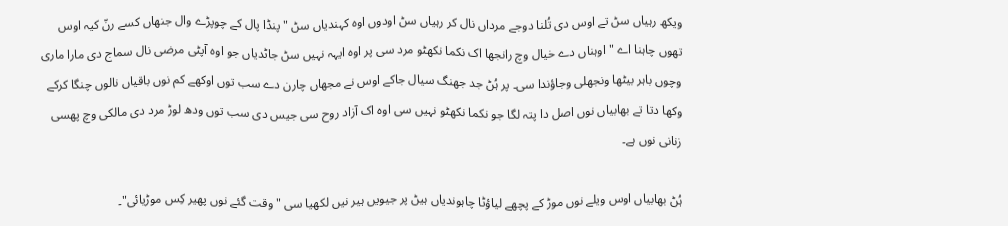ویکھ رہیاں سڻ تے اوس دی تُلنا دوجے مرداں نال کر رہیاں سڻ اودوں اوہ کہندیاں سڻ " پنڈا پال کے چوپڑے وال جنھاں کسے رنّ کیہ اوس تھوں چاہنا اے " اوہناں دے خیال وچ رانجھا اک نکما نکھٹو مرد سی پر اوہ ایہہ نہیں سڻ جاڻدیاں جو اوہ آپڻی مرضی نال سماج دی مارا ماری وچوں باہر بیٹھا ونجھلی وجاؤندا سی۔ پر ہُڻ جد جھنگ سیال جاکے اوس نے مجھاں چارن دے سب توں اوکھے کم نوں باقیاں نالوں چنگا کرکے وکھا دتا تے بھابیاں نوں اصل دا پتہ لگا جو نکما نکھٹو نہیں سی اوہ اک آزاد روح سی جیس دی سب توں ودھ لوڑ مرد دی مالکی وچ پھسی زنانی نوں ہے۔

ہُڻ بھابیاں اوس ویلے نوں موڑ کے پچھے لیاؤڻا چاہوندیاں ہیڻ پر جیویں ہیر نیں لکھیا سی "وقت گئے نوں پھیر کِس موڑیائی"۔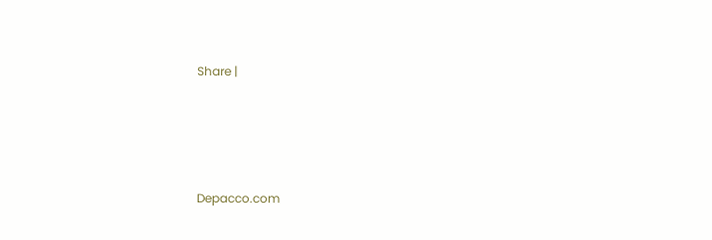Share |




Depacco.com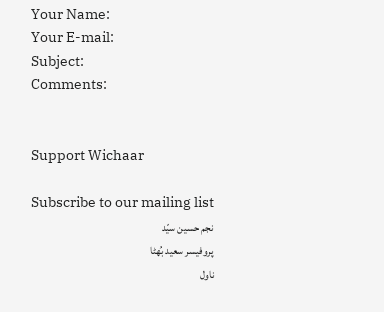Your Name:
Your E-mail:
Subject:
Comments:


Support Wichaar

Subscribe to our mailing list
نجم حسین سیّد
پروفیسر سعید بُھٹا
ناول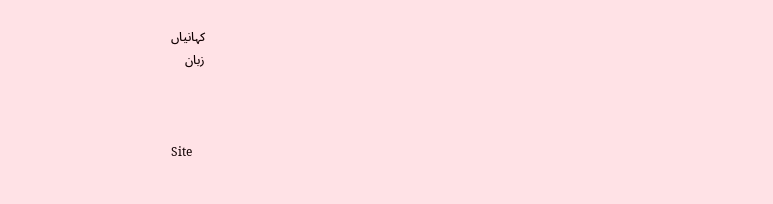کہانیاں
زبان



Site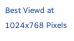Best Viewd at 1024x768 Pixels